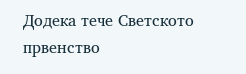Додека тече Светското првенство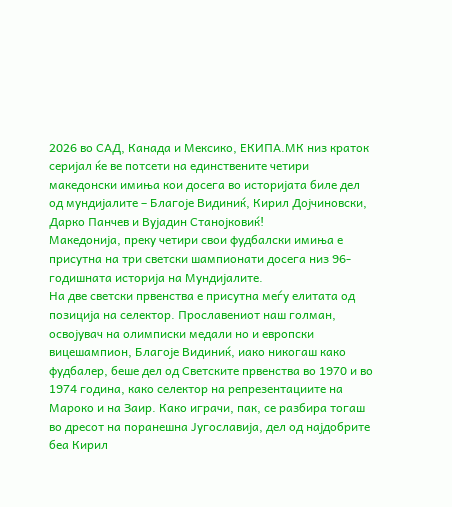2026 во САД, Канада и Мексико, ЕКИПА.МК низ краток серијал ќе ве потсети на единствените четири македонски имиња кои досега во историјата биле дел од мундијалите – Благоје Видиниќ, Кирил Дојчиновски, Дарко Панчев и Вујадин Станојковиќ!
Македонија, преку четири свои фудбалски имиња е присутна на три светски шампионати досега низ 96-годишната историја на Мундијалите.
На две светски првенства е присутна меѓу елитата од позиција на селектор. Прославениот наш голман, освојувач на олимписки медали но и европски вицешампион, Благоје Видиниќ, иако никогаш како фудбалер, беше дел од Светските првенства во 1970 и во 1974 година, како селектор на репрезентациите на Мароко и на Заир. Како играчи, пак, се разбира тогаш во дресот на поранешна Југославија, дел од најдобрите беа Кирил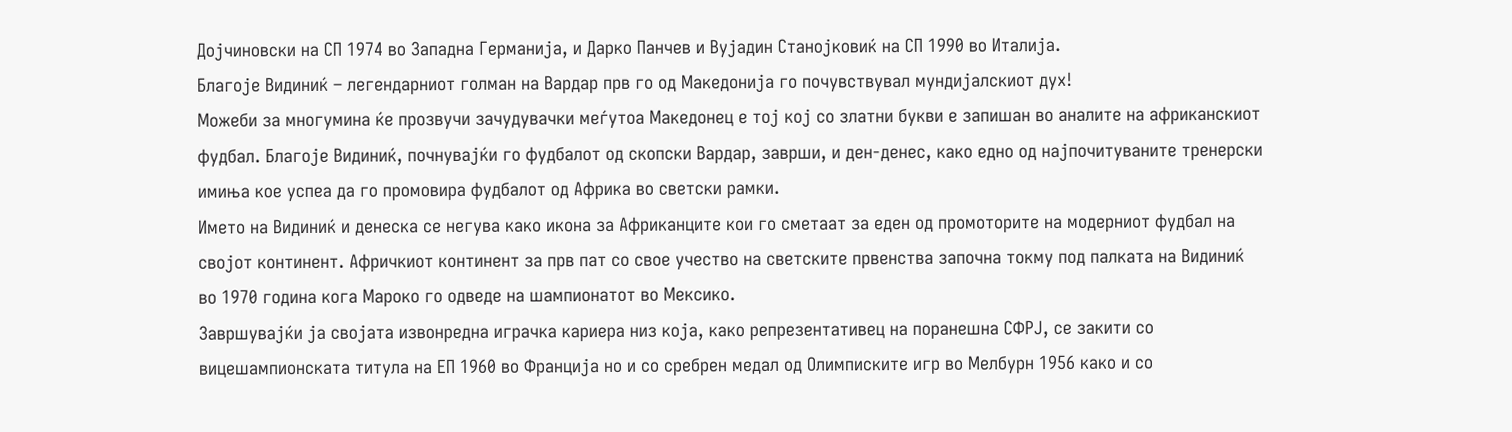Дојчиновски на СП 1974 во Западна Германија, и Дарко Панчев и Вујадин Станојковиќ на СП 1990 во Италија.
Благоје Видиниќ – легендарниот голман на Вардар прв го од Македонија го почувствувал мундијалскиот дух!
Можеби за многумина ќе прозвучи зачудувачки меѓутоа Македонец е тој кој со златни букви е запишан во аналите на африканскиот фудбал. Благоје Видиниќ, почнувајќи го фудбалот од скопски Вардар, заврши, и ден-денес, како едно од најпочитуваните тренерски имиња кое успеа да го промовира фудбалот од Африка во светски рамки.
Името на Видиниќ и денеска се негува како икона за Африканците кои го сметаат за еден од промоторите на модерниот фудбал на својот континент. Афричкиот континент за прв пат со свое учество на светските првенства започна токму под палката на Видиниќ во 1970 година кога Мароко го одведе на шампионатот во Мексико.
Завршувајќи ја својата извонредна играчка кариера низ која, како репрезентативец на поранешна СФРЈ, се закити со вицешампионската титула на ЕП 1960 во Франција но и со сребрен медал од Олимписките игр во Мелбурн 1956 како и со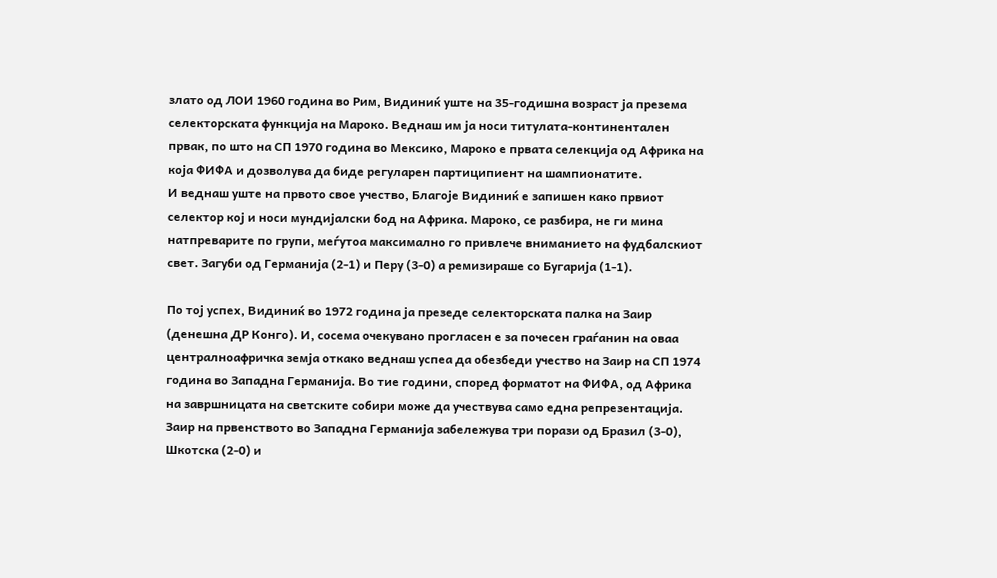злато од ЛОИ 1960 година во Рим, Видиниќ уште на 35-годишна возраст ја презема селекторската функција на Мароко. Веднаш им ја носи титулата-континентален првак, по што на СП 1970 година во Мексико, Мароко е првата селекција од Африка на која ФИФА и дозволува да биде регуларен партиципиент на шампионатите.
И веднаш уште на првото свое учество, Благоје Видиниќ е запишен како првиот селектор кој и носи мундијалски бод на Африка. Мароко, се разбира, не ги мина натпреварите по групи, меѓутоа максимално го привлече вниманието на фудбалскиот свет. Загуби од Германија (2-1) и Перу (3-0) а ремизираше со Бугарија (1-1).

По тој успех, Видиниќ во 1972 година ја презеде селекторската палка на Заир (денешна ДР Конго). И, сосема очекувано прогласен е за почесен граѓанин на оваа централноафричка земја откако веднаш успеа да обезбеди учество на Заир на СП 1974 година во Западна Германија. Во тие години, според форматот на ФИФА, од Африка на завршницата на светските собири може да учествува само една репрезентација. Заир на првенството во Западна Германија забележува три порази од Бразил (3-0), Шкотска (2-0) и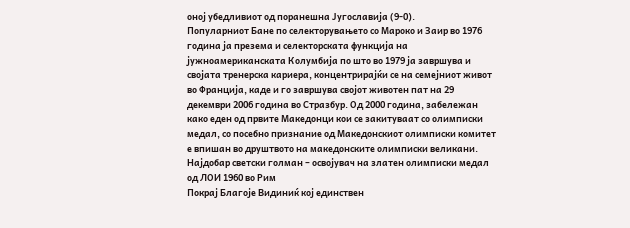оној убедливиот од поранешна Југославија (9-0).
Популарниот Бане по селекторувањето со Мароко и Заир во 1976 година ја презема и селекторската функција на јужноамериканската Колумбија по што во 1979 ја завршува и својата тренерска кариера, концентрирајќи се на семејниот живот во Франција, каде и го завршува својот животен пат на 29 декември 2006 година во Стразбур. Од 2000 година, забележан како еден од првите Македонци кои се закитуваат со олимписки медал, со посебно признание од Македонскиот олимписки комитет е впишан во друштвото на македонските олимписки великани.
Најдобар светски голман – освојувач на златен олимписки медал од ЛОИ 1960 во Рим
Покрај Благоје Видиниќ кој единствен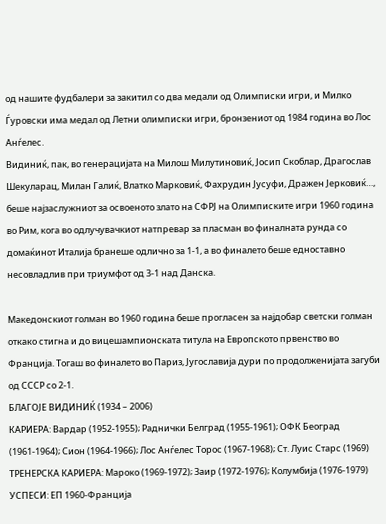од нашите фудбалери за закитил со два медали од Олимписки игри, и Милко Ѓуровски има медал од Летни олимписки игри, бронзениот од 1984 година во Лос Анѓелес.
Видиниќ, пак, во генерацијата на Милош Милутиновиќ, Јосип Скоблар, Драгослав Шекуларац, Милан Галиќ, Влатко Марковиќ, Фахрудин Јусуфи, Дражен Јерковиќ…, беше најзаслужниот за освоеното злато на СФРЈ на Олимписките игри 1960 година во Рим, кога во одлучувачкиот натпревар за пласман во финалната рунда со домаќинот Италија бранеше одлично за 1-1, а во финалето беше едноставно несовладлив при триумфот од 3-1 над Данска.

Македонскиот голман во 1960 година беше прогласен за најдобар светски голман откако стигна и до вицешампионската титула на Европското првенство во Франција. Тогаш во финалето во Париз, Југославија дури по продолженијата загуби од СССР со 2-1.
БЛАГОЈЕ ВИДИНИЌ (1934 – 2006)
КАРИЕРА: Вардар (1952-1955); Раднички Белград (1955-1961); ОФК Београд (1961-1964); Сион (1964-1966); Лос Анѓелес Торос (1967-1968); Ст. Луис Старс (1969)
ТРЕНЕРСКА КАРИЕРА: Мароко (1969-1972); Заир (1972-1976); Колумбија (1976-1979)
УСПЕСИ: ЕП 1960-Франција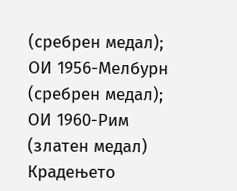(сребрен медал); ОИ 1956-Мелбурн (сребрен медал); ОИ 1960-Рим (златен медал)
Крадењето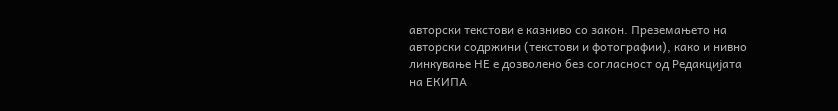авторски текстови е казниво со закон. Преземањето на авторски содржини (текстови и фотографии), како и нивно линкување НЕ е дозволено без согласност од Редакцијата на ЕКИПА